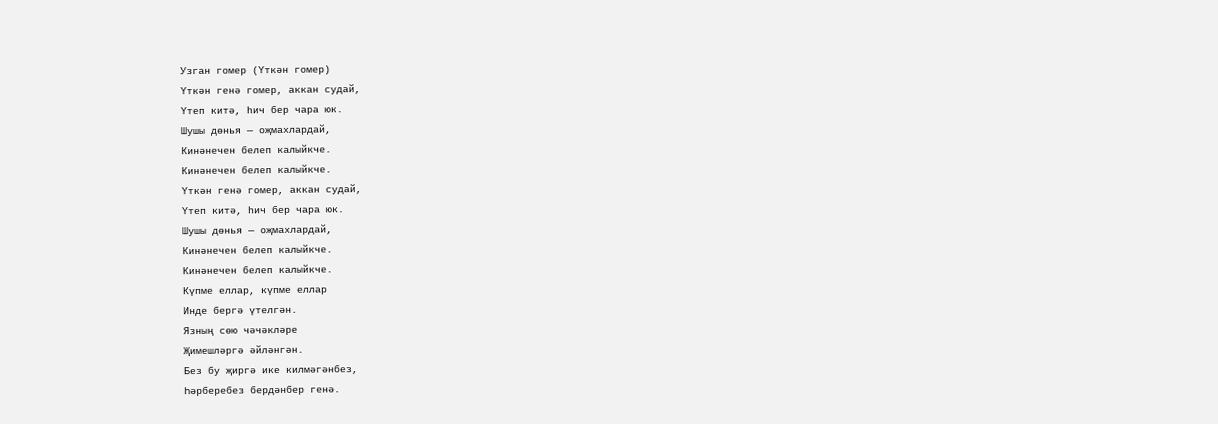Узган гомер (Үткән гомер)
Үткән генә гомер, аккан судай,
Үтеп китә, һич бер чара юк.
Шушы дөнья — оҗмахлардай,
Кинәнечен белеп калыйкче.
Кинәнечен белеп калыйкче.
Үткән генә гомер, аккан судай,
Үтеп китә, һич бер чара юк.
Шушы дөнья — оҗмахлардай,
Кинәнечен белеп калыйкче.
Кинәнечен белеп калыйкче.
Күпме еллар, күпме еллар
Инде бергә үтелгән.
Язның сөю чәчәкләре
Җимешләргә әйләнгән.
Без бу җиргә ике килмәгәнбез,
Һәрберебез бердәнбер генә.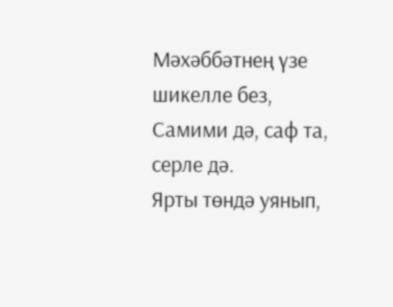Мәхәббәтнең үзе шикелле без,
Самими дә, саф та, серле дә.
Ярты төндә уянып,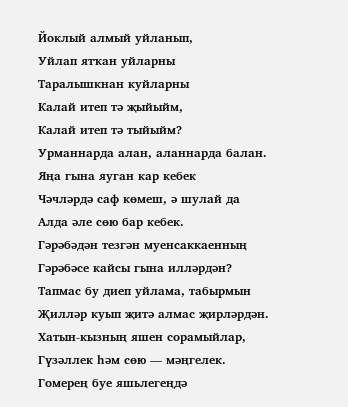Йоклый алмый уйланып,
Уйлап ятҡан уйларны
Таралышкнан куйларны
Калай итеп тә җыйыйм,
Калай итеп тә тыйыйм?
Урманнарда алан, аланнарда балан.
Яңа гына яуган кар кебек
Чәчләрдә саф көмеш, ә шулай да
Алда әле сөю бар кебек.
Гәрәбәдән тезгән муенсаккаенның
Гәрәбәсе кайсы гына илләрдән?
Тапмас бу диеп уйлама, табырмын
Җилләр куып җитә алмас җирләрдән.
Хатын-кызның яшен сорамыйлар,
Гүзәллек һәм сөю — мәңгелек.
Гомерең буе яшьлегеңдә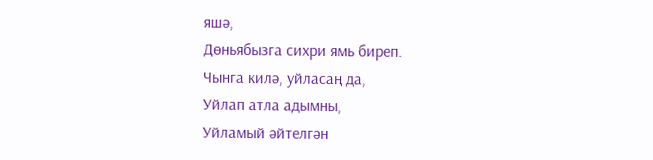яшә,
Дөньябызга сихри ямь биреп.
Чынга килә, уйласаң да,
Уйлап атла адымны,
Уйламый әйтелгән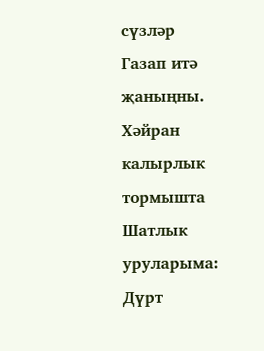сүзләр
Газап итә җаныңны.
Хәйран калырлык тормышта
Шатлык уруларыма:
Дүрт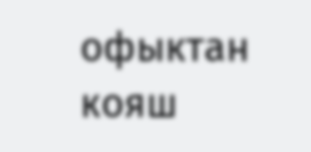офыктан кояш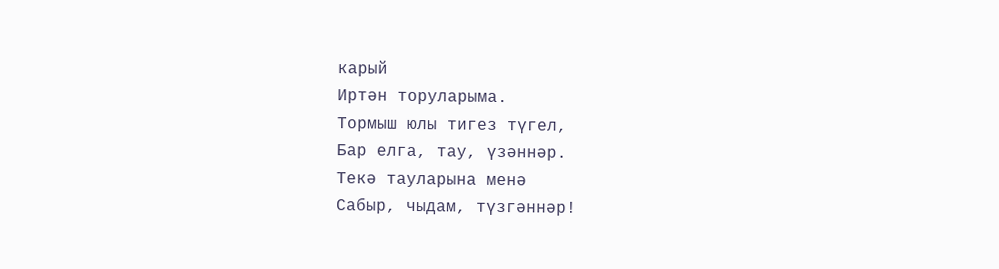карый
Иртән торуларыма.
Тормыш юлы тигез түгел,
Бар елга, тау, үзәннәр.
Текә тауларына менә
Сабыр, чыдам, түзгәннәр!